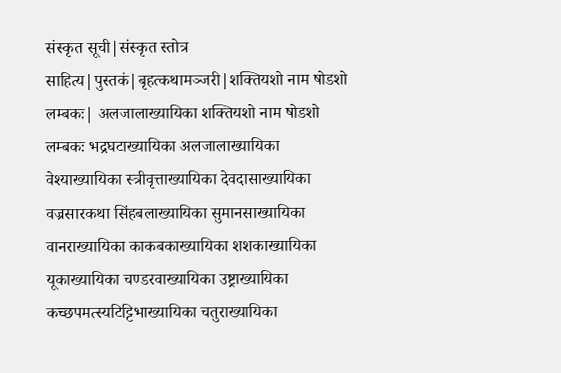संस्कृत सूची|संस्कृत स्तोत्र साहित्य|पुस्तकं|बृहत्कथामञ्जरी|शक्तियशो नाम षोडशो लम्बकः| अलजालाख्यायिका शक्तियशो नाम षोडशो लम्बकः भद्रघटाख्यायिका अलजालाख्यायिका वेश्याख्यायिका स्त्रीवृत्ताख्यायिका देवदासाख्यायिका वज्रसारकथा सिंहबलाख्यायिका सुमानसाख्यायिका वानराख्यायिका काकबकाख्यायिका शशकाख्यायिका यूकाख्यायिका चण्डरवाख्यायिका उष्ट्राख्यायिका कच्छपमत्स्यटिट्टिभाख्यायिका चतुराख्यायिका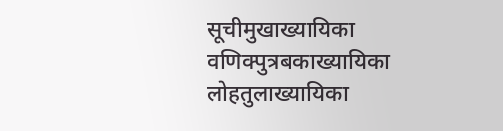सूचीमुखाख्यायिका वणिक्पुत्रबकाख्यायिका लोहतुलाख्यायिका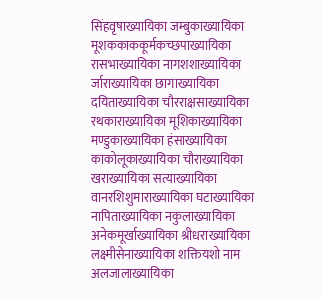सिंहवृषाख्यायिका जम्बुकाख्यायिका मूशककाककूर्मकच्छपाख्यायिका रासभाख्यायिका नागशशाख्यायिका र्जाराख्यायिका छागाख्यायिका दयिताख्यायिका चौरराक्षसाख्यायिका रथकाराख्यायिका मूशिकाख्यायिका मण्डुकाख्यायिका हंसाख्यायिका काकोलूकाख्यायिका चौराख्यायिका खराख्यायिका सत्याख्यायिका वानरशिशुमाराख्यायिका घटाख्यायिका नापिताख्यायिका नकुलाख्यायिका अनेकमूर्खाख्यायिका श्रीधराख्यायिका लक्ष्मीसेनाख्यायिका शक्तियशो नाम अलजालाख्यायिका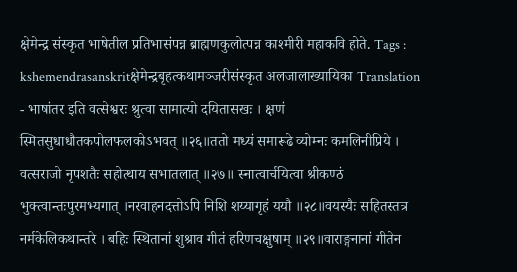क्षेमेन्द्र संस्कृत भाषेतील प्रतिभासंपन्न ब्राह्मणकुलोत्पन्न काश्मीरी महाकवि होते. Tags : kshemendrasanskritक्षेमेन्द्रबृहत्कथामञ्जरीसंस्कृत अलजालाख्यायिका Translation - भाषांतर इति वत्सेश्वरः श्रुत्वा सामात्यो दयितासखः । क्षणं स्मितसुधाधौतकपोलफलकोऽभवत् ॥२६॥ततो मध्यं समारूढे व्योम्नः कमलिनीप्रिये । वत्सराजो नृपशतैः सहोत्थाय सभातलात् ॥२७॥ स्नात्वार्चयित्वा श्रीकण्ठं भुक्त्वान्तःपुरमभ्यगात् ।नरवाहनदत्तोऽपि निशि शय्यागृहं ययौ ॥२८॥वयस्यैः सहितस्तत्र नर्मकेलिकथान्तरे । बहिः स्थितानां शुश्राव गीतं हरिणचक्षुषाम् ॥२९॥वाराङ्गनानां गीतेन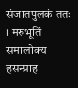संजातपुलकं ततः । मरुभूतिं समालोक्य हसन्प्राह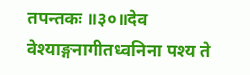तपन्तकः ॥३०॥देव वेश्याङ्गनागीतध्वनिना पश्य ते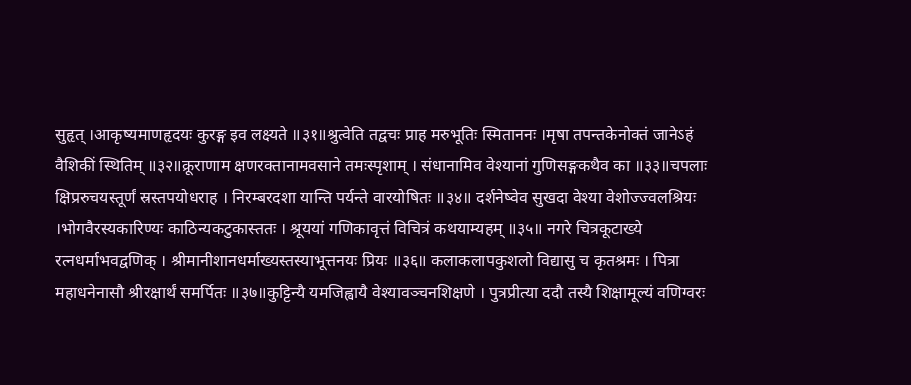सुहृत् ।आकृष्यमाणहृदयः कुरङ्ग इव लक्ष्यते ॥३१॥श्रुत्वेति तद्वचः प्राह मरुभूतिः स्मिताननः ।मृषा तपन्तकेनोक्तं जानेऽहं वैशिकीं स्थितिम् ॥३२॥क्रूराणाम क्षणरक्तानामवसाने तमःस्पृशाम् । संधानामिव वेश्यानां गुणिसङ्गकथैव का ॥३३॥चपलाः क्षिप्ररुचयस्तूर्णं स्रस्तपयोधराह । निरम्बरदशा यान्ति पर्यन्ते वारयोषितः ॥३४॥ दर्शनेष्वेव सुखदा वेश्या वेशोज्ज्वलश्रियः ।भोगवैरस्यकारिण्यः काठिन्यकटुकास्ततः । श्रूययां गणिकावृत्तं विचित्रं कथयाम्यहम् ॥३५॥ नगरे चित्रकूटाख्ये रत्नधर्माभवद्वणिक् । श्रीमानीशानधर्माख्यस्तस्याभूत्तनयः प्रियः ॥३६॥ कलाकलापकुशलो विद्यासु च कृतश्रमः । पित्रा महाधनेनासौ श्रीरक्षार्थं समर्पितः ॥३७॥कुट्टिन्यै यमजिह्वायै वेश्यावञ्चनशिक्षणे । पुत्रप्रीत्या ददौ तस्यै शिक्षामूल्यं वणिग्वरः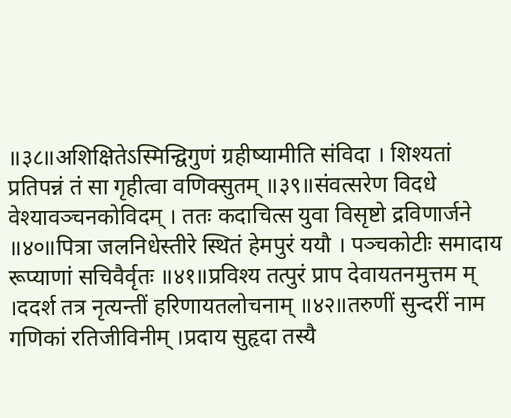॥३८॥अशिक्षितेऽस्मिन्द्विगुणं ग्रहीष्यामीति संविदा । शिश्यतां प्रतिपन्नं तं सा गृहीत्वा वणिक्सुतम् ॥३९॥संवत्सरेण विदधे वेश्यावञ्चनकोविदम् । ततः कदाचित्स युवा विसृष्टो द्रविणार्जने ॥४०॥पित्रा जलनिधेस्तीरे स्थितं हेमपुरं ययौ । पञ्चकोटीः समादाय रूप्याणां सचिवैर्वृतः ॥४१॥प्रविश्य तत्पुरं प्राप देवायतनमुत्तम म् ।ददर्श तत्र नृत्यन्तीं हरिणायतलोचनाम् ॥४२॥तरुणीं सुन्दरीं नाम गणिकां रतिजीविनीम् ।प्रदाय सुहृदा तस्यै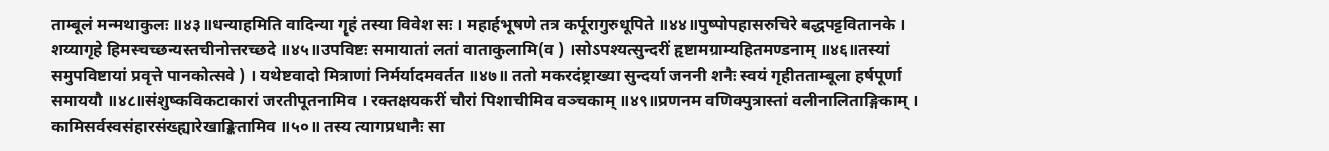ताम्बूलं मन्मथाकुलः ॥४३॥धन्याहमिति वादिन्या गॄहं तस्या विवेश सः । महार्हभूषणे तत्र कर्पूरागुरुधूपिते ॥४४॥पुष्पोपहासरुचिरे बद्धपट्टवितानके । शय्यागृहे हिमस्चच्छन्यस्तचीनोत्तरच्छदे ॥४५॥उपविष्टः समायातां लतां वाताकुलामि(व ) ।सोऽपश्यत्सुन्दरीं हृष्टामग्राम्यहितमण्डनाम् ॥४६॥तस्यां समुपविष्टायां प्रवृत्ते पानकोत्सवे ) । यथेष्टवादो मित्राणां निर्मर्यादमवर्तत ॥४७॥ ततो मकरदंष्ट्राख्या सुन्दर्या जननी शनैः स्वयं गृहीतताम्बूला हर्षपूर्णा समाययौ ॥४८॥संशुष्कविकटाकारां जरतीपूतनामिव । रक्तक्षयकरीं चौरां पिशाचीमिव वञ्चकाम् ॥४९॥प्रणनम वणिक्पुत्रास्तां वलीनालिताङ्गिकाम् । कामिसर्वस्वसंहारसंख्ह्यारेखाङ्कितामिव ॥५०॥ तस्य त्यागप्रधानैः सा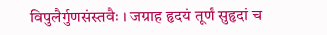विपुलैर्गुणसंस्तवैः । जग्राह हृदयं तूर्णं सुहृदां च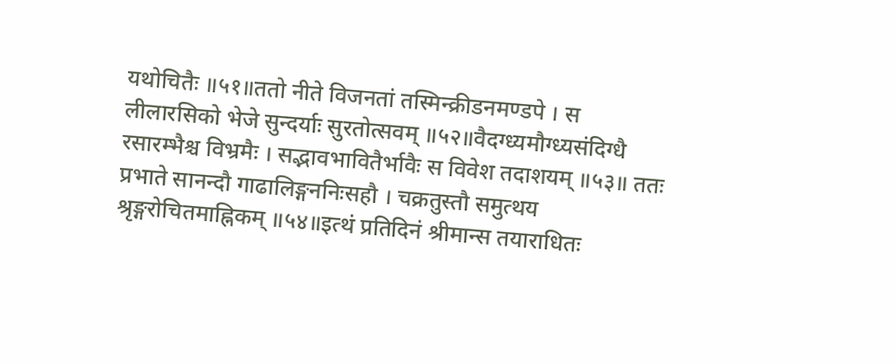यथोचितैः ॥५१॥ततो नीते विजनतां तस्मिन्क्रीडनमण्डपे । स लीलारसिको भेजे सुन्दर्याः सुरतोत्सवम् ॥५२॥वैदग्ध्यमौग्ध्यसंदिग्धै रसारम्भैश्च विभ्रमैः । सद्भावभावितैर्भावैः स विवेश तदाशयम् ॥५३॥ ततः प्रभाते सानन्दौ गाढालिङ्गननिःसहौ । चक्रतुस्तौ समुत्थय श्रृङ्गरोचितमाह्निकम् ॥५४॥इत्थं प्रतिदिनं श्रीमान्स तयाराधितः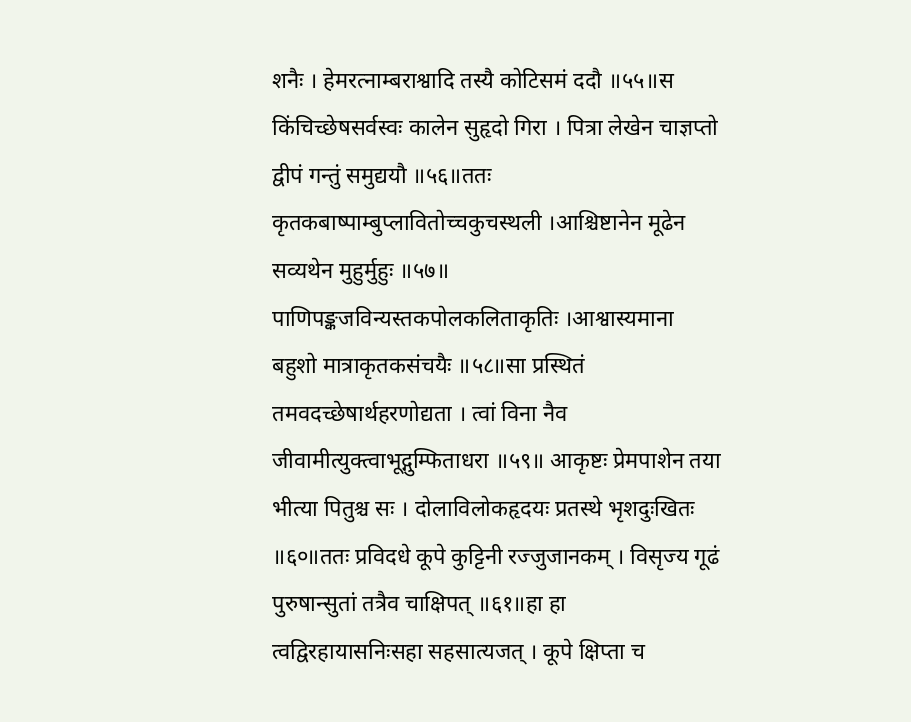शनैः । हेमरत्नाम्बराश्वादि तस्यै कोटिसमं ददौ ॥५५॥स किंचिच्छेषसर्वस्वः कालेन सुहृदो गिरा । पित्रा लेखेन चाज्ञप्तो द्वीपं गन्तुं समुद्ययौ ॥५६॥ततः कृतकबाष्पाम्बुप्लावितोच्चकुचस्थली ।आश्चिष्टानेन मूढेन सव्यथेन मुहुर्मुहुः ॥५७॥ पाणिपङ्कजविन्यस्तकपोलकलिताकृतिः ।आश्वास्यमाना बहुशो मात्राकृतकसंचयैः ॥५८॥सा प्रस्थितं तमवदच्छेषार्थहरणोद्यता । त्वां विना नैव जीवामीत्युक्त्वाभूद्गुम्फिताधरा ॥५९॥ आकृष्टः प्रेमपाशेन तया भीत्या पितुश्च सः । दोलाविलोकहृदयः प्रतस्थे भृशदुःखितः ॥६०॥ततः प्रविदधे कूपे कुट्टिनी रज्जुजानकम् । विसृज्य गूढं पुरुषान्सुतां तत्रैव चाक्षिपत् ॥६१॥हा हा त्वद्विरहायासनिःसहा सहसात्यजत् । कूपे क्षिप्ता च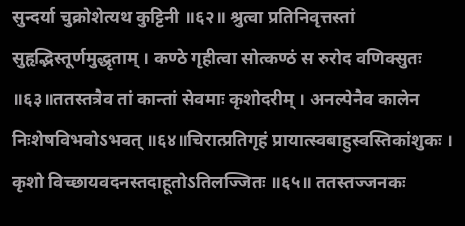सुन्दर्या चुक्रोशेत्यथ कुट्टिनी ॥६२॥ श्रुत्वा प्रतिनिवृत्तस्तां सुहृद्भिस्तूर्णमुद्धृताम् । कण्ठे गृहीत्वा सोत्कण्ठं स रुरोद वणिक्सुतः ॥६३॥ततस्तत्रैव तां कान्तां सेवमाः कृशोदरीम् । अनल्पेनैव कालेन निःशेषविभवोऽभवत् ॥६४॥चिरात्प्रतिगृहं प्रायात्स्वबाहुस्वस्तिकांशुकः । कृशो विच्छायवदनस्तदाहूतोऽतिलज्जितः ॥६५॥ ततस्तज्जनकः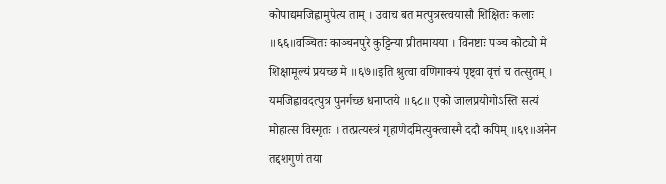कोपाद्यमजिह्वामुपेत्य ताम् । उवाच बत मत्पुत्रस्त्वयासौ शिक्षितः कलाः ॥६६॥वञ्चितः काञ्चनपुरे कुट्टिन्या प्रीतमायया । विनष्टाः पञ्च कोट्यो मे शिक्षामूल्यं प्रयच्छ मे ॥६७॥इति श्रुत्वा वणिगाक्यं पृष्ट्वा वृत्तं च तत्सुतम् । यमजिह्वावदत्पुत्र पुनर्गच्छ धनाप्तये ॥६८॥ एको जालप्रयोगोऽस्ति सत्यं मोहात्स विस्मृतः । तत्प्रत्यस्त्रं गृहाणेदमित्युक्त्वास्मै ददौ कपिम् ॥६९॥अनेन तद्दशगुणं तया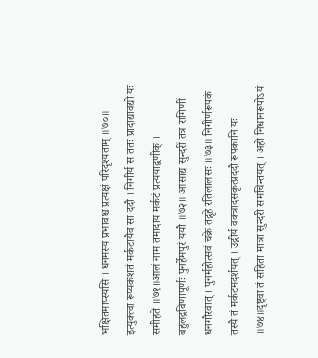भक्षितमाप्स्यसि । धनमस्य प्रभावश्च प्रत्यक्षं परिदृश्यताम् ॥७०॥ इत्युक्त्वा रूप्यकशतं मर्कटायैव सा ददौ । निगीर्य स ततः प्रादाद्यावद्यो यः समीहते ॥७१॥आलं नाम तमादाय मर्कटं प्रत्ययाद्वणीक् । बहुलद्रविणापूर्णः पुनर्हेमपुरं ययौ ॥७२॥ आसाद्य सुन्दरीं तत्र रागिणीं धनगौरवात् । पुनर्महोत्सवं चक्रे तद्गृहे रतिलालसः ॥७३॥ निगीर्णरूपकं तस्यै तं मर्कटमदर्शयत् । उद्गीर्य वक्त्रादसकृत्प्रददौ रूपकानि यः ॥७४॥दृष्ट्वा तं सहिता मात्रा सुन्दरी समचिन्तयत् । अहो निधानरूपोऽयं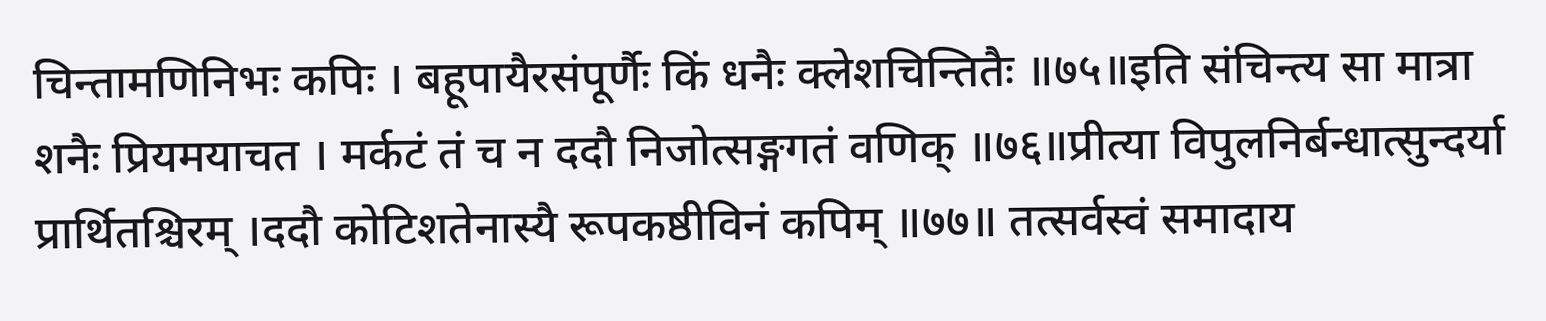चिन्तामणिनिभः कपिः । बहूपायैरसंपूर्णैः किं धनैः क्लेशचिन्तितैः ॥७५॥इति संचिन्त्य सा मात्रा शनैः प्रियमयाचत । मर्कटं तं च न ददौ निजोत्सङ्गगतं वणिक् ॥७६॥प्रीत्या विपुलनिर्बन्धात्सुन्दर्या प्रार्थितश्चिरम् ।ददौ कोटिशतेनास्यै रूपकष्ठीविनं कपिम् ॥७७॥ तत्सर्वस्वं समादाय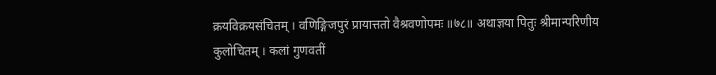क्रयविक्रयसंचितम् । वणिङ्गिजपुरं प्रायात्ततो वैश्रवणोपमः ॥७८॥ अथाज्ञया पितुः श्रीमान्परिणीय कुलोचितम् । कलां गुणवतीं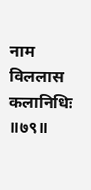नाम विललास कलानिधिः ॥७९॥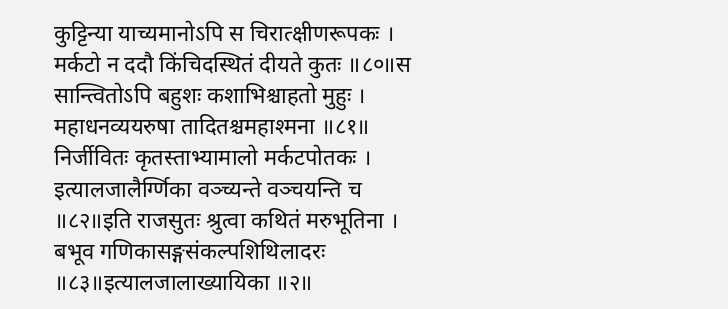कुट्टिन्या याच्यमानोऽपि स चिरात्क्षीणरूपकः । मर्कटो न ददौ किंचिदस्थितं दीयते कुतः ॥८०॥स सान्त्वितोऽपि बहुशः कशाभिश्चाहतो मुहुः । महाधनव्ययरुषा तादितश्चमहाश्मना ॥८१॥ निर्जीवितः कृतस्ताभ्यामालो मर्कटपोतकः । इत्यालजालैर्ग्णिका वञ्च्यन्ते वञ्चयन्ति च ॥८२॥इति राजसुतः श्रुत्वा कथितं मरुभूतिना । बभूव गणिकासङ्गसंकल्पशिथिलादरः ॥८३॥इत्यालजालाख्यायिका ॥२॥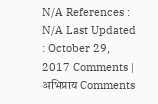N/A References : N/A Last Updated : October 29, 2017 Comments | अभिप्राय Comments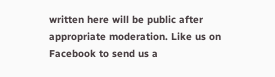written here will be public after appropriate moderation. Like us on Facebook to send us a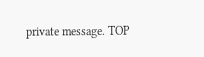private message. TOP